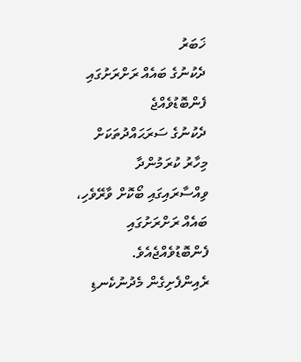ޚަބަރު
ދެކުނުގެ ބައެއް ރަށްރަށުގައި ފެންބޮޑުވެއްޖެ
ދެކުނުގެ ސަރަޙައްދުތަކަށް މިހާރު ކުރަމުންދާ ވިއްސާރައިގައި ބޯކޮށް ވާރޭވެހި، ބައެއް ރަށްރަށުގައި ފެންބޮޑުވެއްޖެއެވެ.
ރެއިންފެށިގެން މެދުނުކެނޑި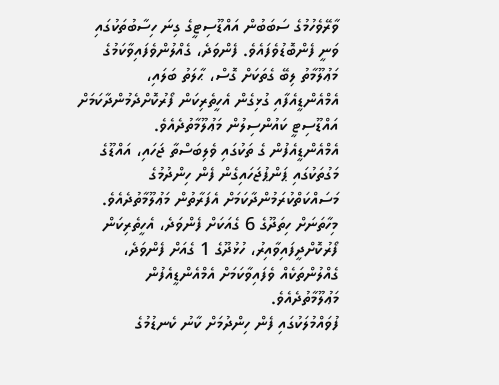ވާރޭވެހުމުގެ ސަބަބުން އައްޑޫސިޓީގެ ގިނަ ހިސާބުތަކުގައި ވަނީ ފެންބޮޑުވެފައެވެ. ފެންވަދެ، ގެއްލުންވެފައިވާކަމުގެ މަޢުލޫމާތު ލިބޭ ގެތަކަށް ގޮސް، ޙާލަތު ބަލައި، އެމްއެންޑީއެފާއި ގުޅިގެން އެހީތެރިކަން ފޯރުކޮށްދެމުންދާކަމަށް އައްޑޫސިޓީ ކައުންސިލުން މަޢުލޫމާތުދެއެވެ.
އެމްއެންޑީއެފުން ގެ ތަކުގައި ވެލިބަސްތާ ޖަހައި، އައްޑޫގެ މަގުތަކުގައި ޕަންޕުޖަހައިގެން ފެން ހިންދުމުގެ މަސައްކަތްކުރަމުންދާކަމަށް އެފަރާތުން މަޢުލޫމާތުދެއެވެ. މިހާތަނަށް ހިތަދޫގެ 6 ގެއަކަށް ފެންވަދެ، އެހީތެރިކަން ފޯރުކޮށްދީފައިވާއިރު، ހުޅުދޫގެ 1 ގެއަށް ފެންވަދެ، ގެއްލުންތަކެއް ވެފައިވާކަމަށް އެމްއެންޑީއެފުން މަޢުލޫމާތުދެއެވެ.
ފުވައްމުލަކުގައި ފެން ހިންދުމަށް ކާނު ކެނޑުމުގެ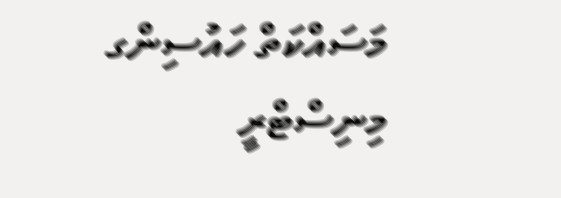މަސައްކަތް ހައުސިންގ މިނިސްޓްރީ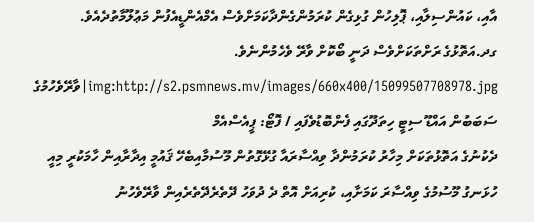އާއި، ކައުންސިލާއި، ޕޮލިހުން ގުޅިގެން ކުރަމުންގެންދާކަމަށްވެސް އެމްއެންޑީއެފުން މަޢުލޫމާތުދެއެވެ. ގދ.އަތޮޅުގެ ރަށްތަކަށްވެސް ދަނީ ބޯކޮށް ވާރޭ ވެހެމުންނެވެ.
img:http://s2.psmnews.mv/images/660x400/15099507708978.jpg|ވާރޭވެހުމުގެ ސަބަބުން އައްޑޫ ސިޓީ ހިތަދޫގައި ފެންބޮޑުވެފައި / ފޮޓޯ: ޕީއެސްއެމް
ދެކުނުގެ އަތޮޅުތަކަށް މިހާރު ކުރަމުންދާ ވިއްސާރައާ ގުޅޭގޮތުން މޫސުމާއިބެހޭ ޤައުމީ އިދާރާއިން ހާމަކުރީ މިއީ ހުޅަނގު މޫސުމުގެ ވިއްސާރަ ކަމަށާއި، ކުރިއަށް އޮތް ދެ ދުވަހު ދޭތެރެދޭތެރެއިން ވާރޭވެހުނު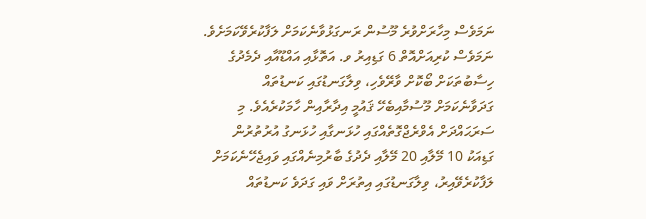ނަމަވެސް މިހާރަށްވުރެ މޫސުން ރަނގަޅުވާނެކަމަށް ލަފާކުރެވޭކަމަށެވެ.
ނަމަވެސް ކުރިއަށްއޮތް 6 ގަޑިއިރު ވ. އަތޮޅާއި އައްޑޫއާއި ދެމެދުގެ ހިސާބުތަކަށް ބޯކޮށް ވާރޭވެހި، ވިލާގަނޑުގައި ކަނޑުތައް ގަދަވާނެކަމަށް މޫސުމާއިބެހޭ ޤައުމީ އިދާރާއިން ހާމަކުރެއެވެ. މި ސަރަޙައްދަށް އެވްރެޖްގޮތެއްގައި ހުޅަނގާއި ހުޅަނގު އުރުތުރުން ގަޑިއަކު 10 މޭލާއި 20 މޭލާއި ދެދުގެ ބާރުމިނެއްގައި ވައިޖެހޭނެކަމަށް ލަފާކުރެވޭއިރު، ވިލާގަނޑުގައި އިތުރަށް ވައި ގަދަވެ ކަނޑުތައް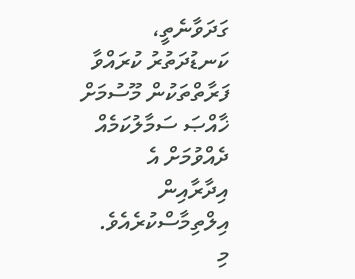ގަދަވާނެތީ، ކަނޑުދަތުރު ކުރައްވާ ފަރާތްތަކުން މޫސުމަށް ޚާއްޞަ ސަމާލުކަމެއް ދެއްވުމަށް އެ އިދާރާއިން އިލްތިމާސްކުރެއެވެ.
މި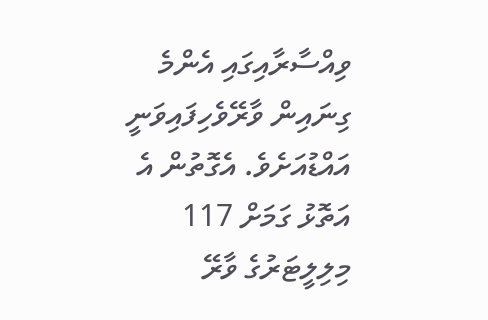ވިއްސާރާއިގައި އެންމެ ގިނައިން ވާރޭވެހިފައިވަނީ އައްޑުއަށެވެ. އެގޮތުން އެ އަތޮޅު ގަމަށް 117 މިލިލީޓަރުގެ ވާރޭ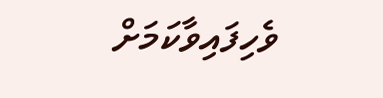ވެހިފައިވާކަމަށް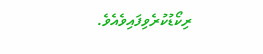ރިކޯޑުކުރެވިފައިވެއެވެ.